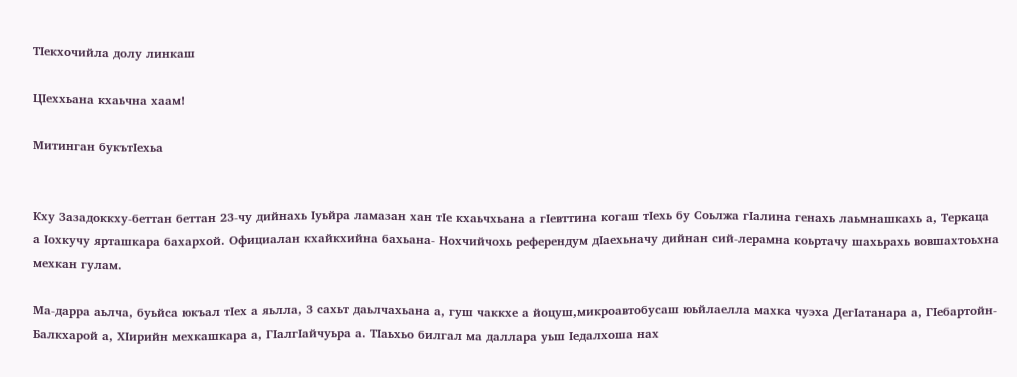ТIекхочийла долу линкаш

ЦIеххьана кхаьчна хаам!

Митинган букътIехьа


Кху Зазадоккху-беттан беттан 23-чу дийнахь Iуьйра ламазан хан тIе кхаьчхьана а гIевттина когаш тIехь бу Соьлжа гIалина генахь лаьмнашкахь а, Теркаца а Iохкучу ярташкара бахархой. Официалан кхайкхийна бахьана- Нохчийчохь референдум дIаехьначу дийнан сий-лерамна коьртачу шахьрахь вовшахтоьхна мехкан гулам.

Ма-дарра аьлча, буьйса юкъал тIех а яьлла, 3 сахьт даьлчахьана а, гуш чаккхе а йоцуш,микроавтобусаш юьйлаелла махка чуэха ДегIатанара а, ГIебартойн-Балкхарой а, ХIирийн мехкашкара а, ГIалгIайчуьра а. ТIаьхьо билгал ма даллара уьш Iедалхоша нах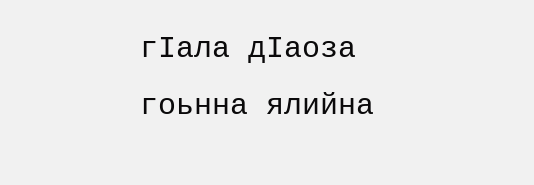гIала дIаоза гоьнна ялийна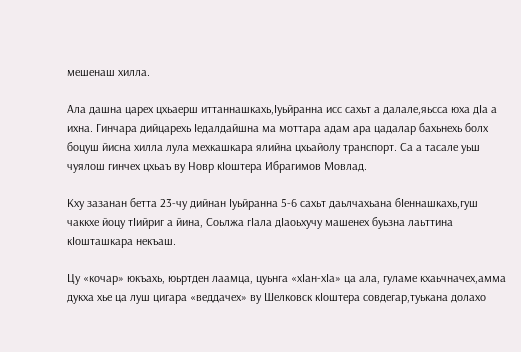мешенаш хилла.

Ала дашна царех цхьаерш иттаннашкахь,Iуьйранна исс сахьт а далале,яьсса юха дIа а ихна. Гинчара дийцарехь Iедалдайшна ма моттара адам ара цадалар бахьнехь болх боцуш йисна хилла лула мехкашкара ялийна цхьайолу транспорт. Са а тасале уьш чуялош гинчех цхьаъ ву Новр кIоштера Ибрагимов Мовлад.

Кху зазанан бетта 23-чу дийнан Iуьйранна 5-6 сахьт даьлчахьана бIеннашкахь,гуш чаккхе йоцу тIийриг а йина, Соьлжа гIала дIаоьхучу машенех буьзна лаьттина кIошташкара некъаш.

Цу «кочар» юкъахь, юьртден лаамца, цуьнга «хIан-хIа» ца ала, гуламе кхаьчначех,амма дукха хье ца луш цигара «веддачех» ву Шелковск кIоштера совдегар,туькана долахо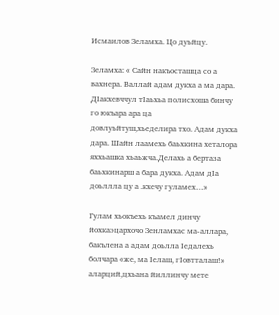Исмаилов Зеламха. Цо дуьйцу.

Зеламха: « Сайн накъосташца со а вахнера. Валлай адам дукха а ма дара. ДIакхевччул тIаьхьа полисхоша бинчу го юкъара ара ца довлуьйтуш,хьеделира тхо. Адам дукха дара. Шайн лаамехь баьхкина хеталора яххьашка хьаьжча.Делахь а бертаза баьхкинарш а бара дукха. Адам дIа доьллла цу а .кхечу гуламех…»

Гулам хьокъехь къамел динчу йохкаэцархочо Зенламхас ма-аллара, бакълена а адам доьлла Iедалехь болчара «же, ма Iелаш, гIовтталаш!» аларций,цхьана йиллинчу мете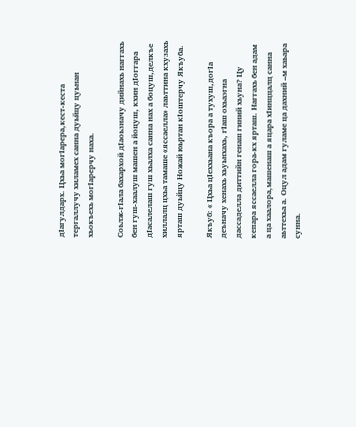дIагулдарх. Цхьа могIарера,кест-кеста тергаллучу хиламех санна дуьйцу цуьнан хьокъехь могIарерчу наха.

Соьлж-гIала бахархой дIаоьзначу дийнахь наггахь бен гуш-хаалуш машен а йоцуш, кхин дIоггара дIасалелаш гуш хьалха санна нах а боцуш,делкъе хиллалц цхьа тамаше «яссаелла» лаьттина кхузахь ярташ дуьйцу Ножай юьртан кIоштерчу Якъуба.

Якъуб: « Цхьа цIеххьана къора а тухуш,догIа деъначу хенахь хьуьнхахь, гIаш охьаэгна дассаделла диттийн генаш гиний хьуна? Цу кепара яссаелла гора-кх ярташ. Наггахь бен адам а ца хаалора,машенаш а яцара хIинццалц санна аьттехьа а. Оцул адам гуламе ца дахний –м хаьара сунна.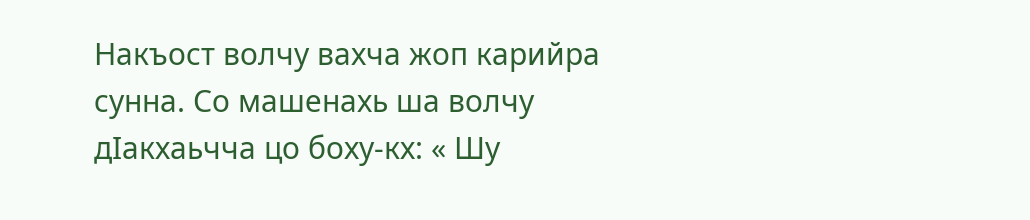Накъост волчу вахча жоп карийра сунна. Со машенахь ша волчу дIакхаьчча цо боху-кх: « Шу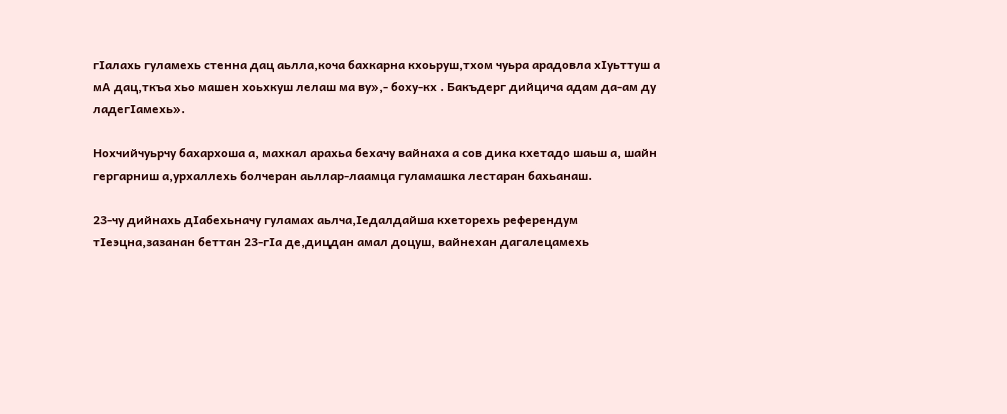гIалахь гуламехь стенна дац аьлла,коча бахкарна кхоьруш,тхом чуьра арадовла хIуьттуш а мА дац,ткъа хьо машен хоьхкуш лелаш ма ву»,- боху-кх . Бакъдерг дийцича адам да-ам ду ладегIамехь».

Нохчийчуьрчу бахархоша а, махкал арахьа бехачу вайнаха а сов дика кхетадо шаьш а, шайн гергарниш а,урхаллехь болчеран аьллар-лаамца гуламашка лестаран бахьанаш.

23-чу дийнахь дIабехьначу гуламах аьлча,Iедалдайша кхеторехь референдум тIеэцна,зазанан беттан 23-гIа де,дицдан амал доцуш, вайнехан дагалецамехь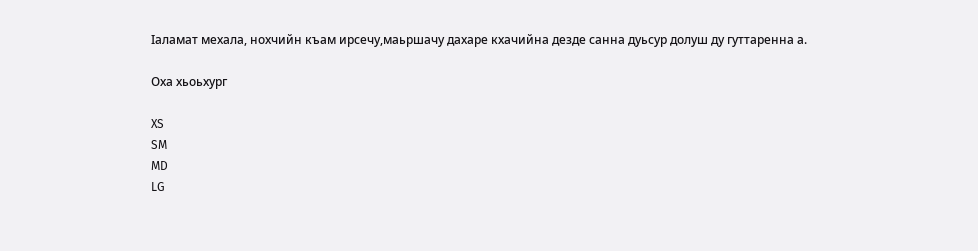Iаламат мехала, нохчийн къам ирсечу,маьршачу дахаре кхачийна дезде санна дуьсур долуш ду гуттаренна а.

Оха хьоьхург

XS
SM
MD
LG